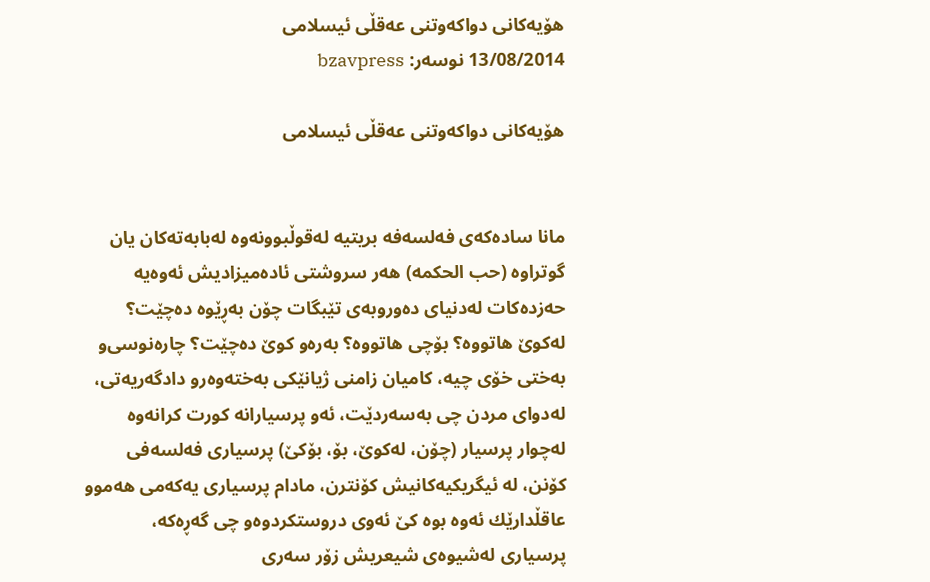هۆیه‌كانی‌ دواكه‌وتنی‌ عه‌قڵی‌ ئیسلامی‌
13/08/2014 نوسەر: bzavpress

هۆیه‌كانی‌ دواكه‌وتنی‌ عه‌قڵی‌ ئیسلامی‌


مانا ساده‌كه‌ی فه‌لسه‌فه‌ بریتیه‌ له‌قوڵبوونه‌وه‌ له‌بابه‌ته‌كان یان گوتراوه‌ (حب الحكمه‌) هه‌ر سروشتی ئاده‌میزادیش ئه‌وه‌یه‌ حه‌زده‌كات له‌دنیای ده‌وروبه‌ی تێبگات چۆن به‌ڕێوه‌ ده‌چێت؟ له‌كوێ هاتووه‌؟ بۆچی هاتووه‌؟ به‌ره‌و كوێ ده‌چێت؟ چاره‌نوسی‌‌و به‌ختی‌ خۆی‌ چیه‌، كامیان زامنی‌ ژیانێكی‌ به‌خته‌وه‌رو دادگه‌ریه‌تی‌، له‌دوای‌ مردن چی‌ به‌سه‌ردێت، ئه‌و پرسیارانه‌ كورت كرانه‌وه‌ له‌چوار پرسیار (چۆن، له‌كوێ، بۆ، بۆكێ) پرسیاری‌ فه‌لسه‌فی كۆنن، له‌ ئیگریكیه‌كانیش كۆنترن، مادام پرسیاری‌ یه‌كه‌می‌ هه‌موو عاقڵدارێك ئه‌وه‌ بوه‌ كێ‌ ئه‌وی‌ دروستكردوه‌و چی‌ گه‌ڕه‌كه‌، پرسیاری‌ له‌شیوه‌ی‌ شیعریش زۆر سه‌ری‌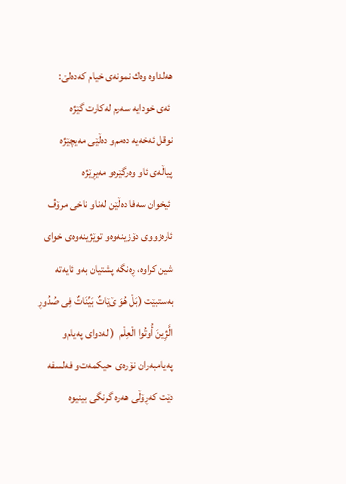هه‌لداوه‌ وه‌ك نمونه‌ی‌ خیام كه‌ده‌لێ‌:
 ئه‌ی‌ خودایه‌ سه‌رم له‌كارت گێژه‌
نوقل ئه‌خه‌یه‌ ده‌مم‌و ده‌ڵێی‌ مه‌یچێژه‌
پیاڵه‌ی‌ ئاو وه‌رگێره‌و مه‌یڕێژه‌
 ئیخوان سه‌فا ده‌ڵێن له‌ناو ناخی‌ مرۆڤ ئاره‌زووی‌ دۆزینه‌وه‌و توێژینه‌وه‌ی‌ خوای‌ شین كراوه‌، ڕه‌نگه‌ پشتیان به‌و ئایه‌ته‌ به‌ستبێت (بَلْ هُوَ ێ‌ێاتٌ بَیِّنَاتٌ فِی صُدُوڕ الَّژِینَ أُوتُوا الْعِلْم  ( له‌دوای‌ په‌یام‌و په‌یامبه‌ران نۆره‌ی‌  حیكمه‌ت‌و فه‌لسفه‌ دێت كه‌ڕۆڵی‌ هه‌ره‌ گرنگی‌ بینیوه‌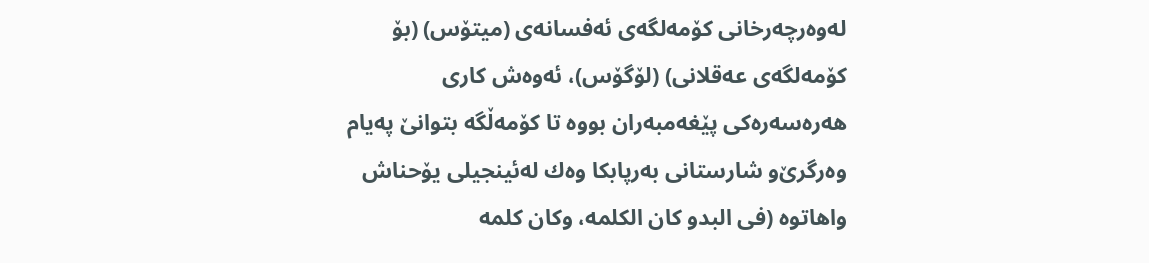له‌وه‌رچه‌رخانی‌ كۆمه‌لگه‌ی‌ ئه‌فسانه‌ی‌ (میتۆس) (بۆ كۆمه‌لگه‌ی‌ عه‌قلانی‌) (لۆگۆس)، ئه‌وه‌ش كاری‌ هه‌ره‌سه‌ره‌كی‌ پێغه‌مبه‌ران بووه‌ تا كۆمه‌ڵگه‌ بتوانێ‌ په‌یام وه‌رگرێ‌‌و شارستانی‌ به‌رپابكا وه‌ك له‌ئینجیلی یۆحناش واهاتوه‌ (فی‌ البد‌و كان الكلمه‌، وكان كلمه‌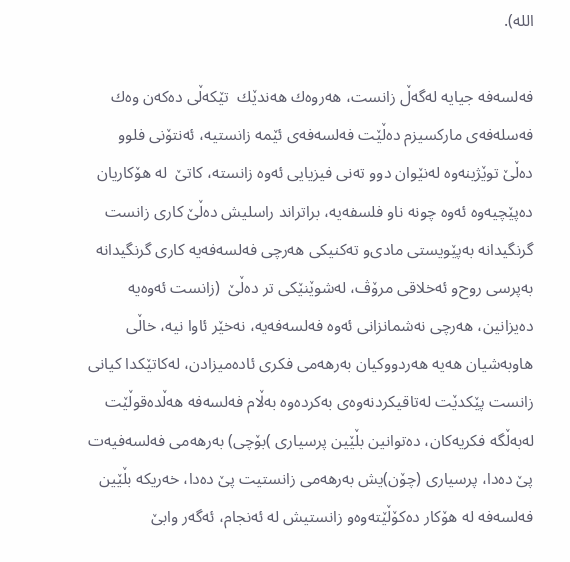الله‌).

فه‌لسه‌فه‌ جیایه‌ له‌گه‌ڵ زانست، هه‌روه‌ك هه‌ندێك  تێكه‌ڵی ده‌كه‌ن وه‌ك فه‌سله‌فه‌ی ماركسیزم ده‌ڵێت فه‌لسه‌فه‌ی ئێمه‌ زانستیه‌، ئه‌نتۆنی‌ فلوو ده‌ڵێ توێژینه‌وه‌ له‌نێوان دوو ته‌نی‌ فیزیایی‌ ئه‌وه‌ زانسته‌، كاتێ‌  له‌ هۆكاریان ده‌پێچیه‌وه‌ ئه‌وه‌ چونه‌ ناو فلسفه‌یه‌، براتراند راسلیش ده‌ڵێ كاری‌ زانست گرنگیدانه‌ به‌پێویستی‌ مادی‌‌و ته‌كنیكی‌ هه‌رچی‌ فه‌لسه‌فه‌یه‌ كاری‌ گرنگیدانه‌ به‌پرسی‌ روح‌و ئه‌خلاقی‌ مرۆڤ، له‌شوێنێكی‌ تر ده‌ڵێ  (زانست ئه‌وه‌یه‌ ده‌یزانین، هه‌رچی‌ نه‌شمانزانی‌ ئه‌وه‌ فه‌لسه‌فه‌یه‌، نه‌خێر ئاوا نیه‌، خاڵی هاوبه‌شیان هه‌یه‌ هه‌ردووكیان به‌رهه‌می فكری ئاده‌میزادن، له‌كاتێكدا كیانی‌ زانست پێكدێت له‌تاقیكردنه‌وه‌ی به‌كرده‌وه‌ به‌ڵام فه‌لسه‌فه‌ هه‌ڵده‌قوڵێت له‌به‌ڵگه‌ فكریه‌كان، ده‌توانین بڵێین پرسیاری‌ )بۆچی‌) به‌رهه‌می‌ فه‌لسه‌فیه‌ت پێ‌ ده‌دا، پرسیاری‌ (چۆن)یش به‌رهه‌می‌ زانستیت پێ‌ ده‌دا، خه‌ریكه‌ بڵێین فه‌لسه‌فه‌ له‌ هۆكار ده‌كۆڵێته‌وه‌و زانستیش له‌ ئه‌نجام، ئه‌گه‌ر وابێ‌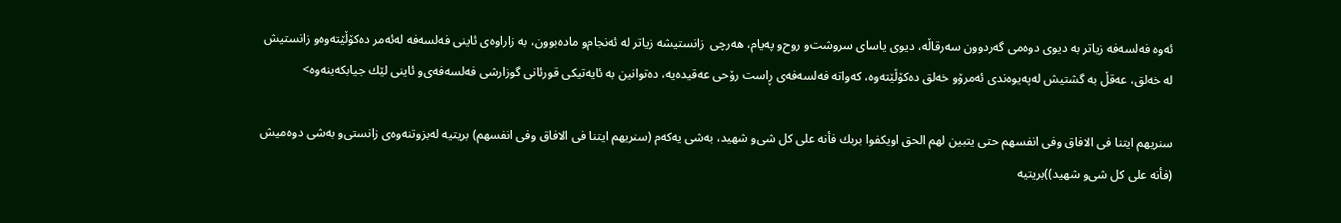ئه‌وه‌ فه‌لسه‌فه‌ زیاتر به‌ دیوی‌ دوه‌می‌ گه‌ردوون سه‌رقاڵه‌، دیوی‌ یاسای‌ سروشت‌و روح‌و په‌یام، هه‌رچی‌  زانستیشه‌ زیاتر له‌ ئه‌نجام‌و ماده‌بوون، به‌ زاراوه‌ی‌ ئاینی‌ فه‌لسه‌فه‌ له‌ئه‌مر ده‌كۆڵێته‌وه‌و زانستیش له‌ خه‌لق، عه‌قڵ به‌ گشتیش له‌په‌یوه‌ندی‌ ئه‌مرۆو خه‌لق ده‌كۆڵێته‌وه‌، كه‌واته‌ فه‌لسه‌فه‌ی‌ ڕاست رۆحی‌ عه‌قیده‌یه‌، ده‌توانین به‌ ئایه‌تیكی‌ قورئانی‌ گوزارشی‌ فه‌لسه‌فه‌ی‌‌و ئاینی‌ لێك جیابكه‌ینه‌وه‌>

سنریهم ایتنا فی‌ الافاق وفی‌ انفسهم حتی‌ یتبین لهم الحق اویكفوا بربك فأنه علی‌ كل شی‌‌و شهید، به‌شی‌ یه‌كه‌م (سنریهم ایتنا فی‌ الافاق وفی‌ انفسهم) بریتیه‌ له‌بزوتنه‌وه‌ی‌ زانستی‌‌و به‌شی‌ دوه‌میش (فأنه علی‌ كل شی‌‌و شهید))بریتیه‌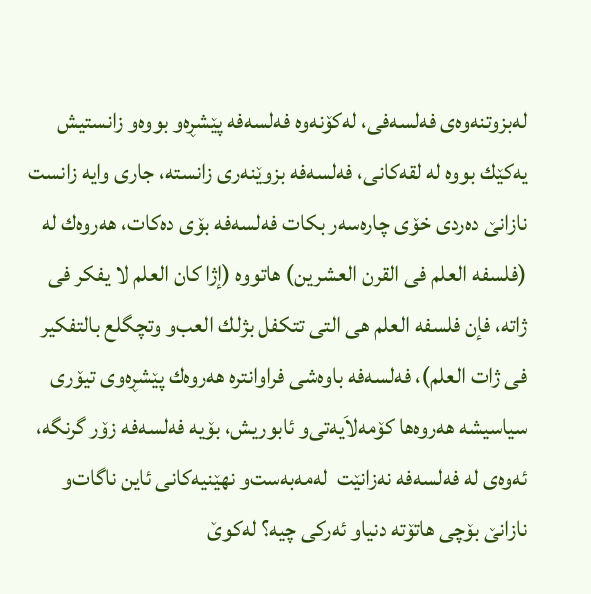له‌بزوتنه‌وه‌ی‌ فه‌لسه‌فی‌، له‌كۆنه‌وه‌ فه‌لسه‌فه‌ پێشڕه‌و بووه‌و زانستیش یه‌كێك بووه‌ له‌ لقه‌كانی، فه‌لسه‌فه‌ بزوێنه‌ری‌ زانسته‌، جاری وایه‌ زانست نازانێ‌ ده‌ردی‌ خۆی‌ چاره‌سه‌ر بكات فه‌لسه‌فه‌ بۆی‌ ده‌كات، هه‌روه‌ك له‌ (فلسفه‌ العلم فی القرن العشرین) هاتووه‌ (إژا كان العلم لا یفكر فی ژاته، فإن فلسفه‌ العلم هی التی تتكفل بژلك العب‌و وتچگلع بالتفكیر فی ژات العلم)، فه‌لسه‌فه‌ باوه‌شی فراوانتره‌ هه‌روه‌ك پێشڕه‌وی تیۆری سیاسیشه‌ هه‌روه‌ها كۆمه‌لاَیه‌تی‌و ئابوریش، بۆیه‌ فه‌لسه‌فه‌ زۆر گرنگه‌، ئه‌وه‌ی له‌ فه‌لسه‌فه‌ نه‌زانێت  له‌مه‌به‌ست‌و نهێنیه‌كانی‌ ئاین ناگات‌و نازانێ بۆچی هاتۆته‌ دنیاو ئه‌ركی چیه‌؟ له‌كوێ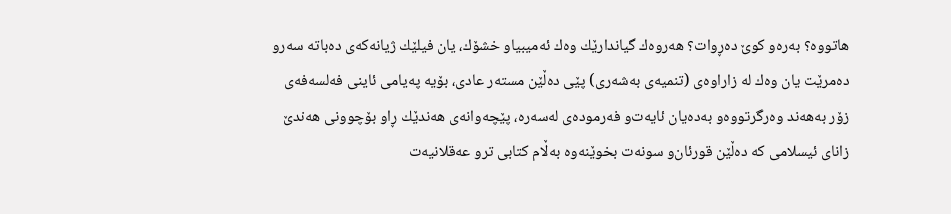هاتووه‌؟ به‌ره‌و كوێ ده‌ڕوات؟ هه‌روه‌ك گیاندارێك وه‌ك ئه‌میبیاو خشۆك، یان فیلێك ژیانه‌كه‌ی ده‌باته‌ سه‌رو ده‌مرێت یان وه‌ك له‌ زاراوه‌ی‌ (تنمیه‌ی‌ به‌شه‌ری‌) پێی ده‌ڵێن مسته‌ر عادی‌، بۆیه‌ په‌یامی‌ ئاینی‌ فه‌لسه‌فه‌ی زۆر به‌هه‌ند وه‌رگرتووه‌و به‌ده‌یان ئایه‌ت‌و فه‌رموده‌ی له‌سه‌ره‌، پێچه‌وانه‌ی هه‌ندێك ڕاو بۆچوونی هه‌ندێ زانای‌ ئیسلامی‌ كه‌ ده‌ڵێن قورئان‌و سونه‌ت بخوێنه‌وه‌ به‌ڵام كتابی ترو عه‌قلانیه‌ت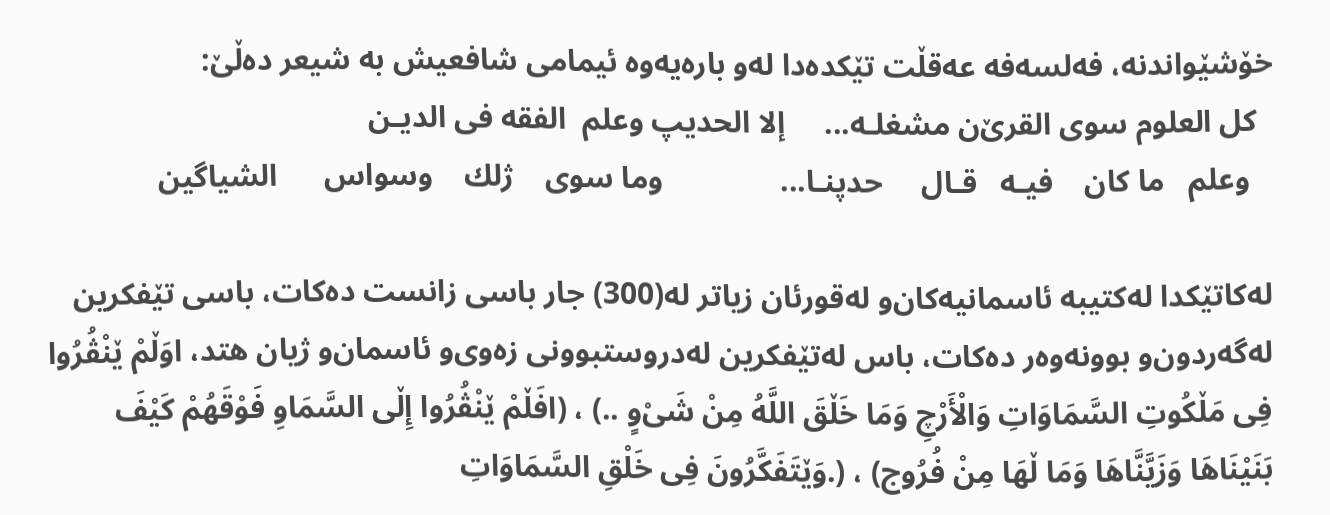خۆشێواندنه‌، فه‌لسه‌فه‌ عه‌قڵت تێكده‌دا له‌و باره‌یه‌وه‌ ئیمامی‌ شافعیش به‌ شیعر ده‌ڵێ‌:
  كل العلوم سوی القرێ‌ن مشغلـه‌...     إلا الحدیپ وعلم  الفقه فی الدیـن
   وعلم   ما كان    فیـه   قـال     حدپنـا...               وما سوی    ژلك    وسواس      الشیاگین

له‌كاتێكدا له‌كتیبه‌ ئاسمانیه‌كان‌و له‌قورئان زیاتر له‌(300) جار باسی زانست ده‌كات، باسی تێفكرین له‌گه‌ردون‌و بوونه‌وه‌ر ده‌كات، باس له‌تێفكرین له‌دروستبوونی زه‌وی‌و ئاسمان‌و ژیان هتد، اوَڵمْ ێنْڤُرُوا فِی مَڵكُوتِ السَّمَاوَاتِ وَالْأَرْچِ وَمَا خَڵقَ اللَّهُ مِنْ شَیْ‌وٍ ..) ، (افَڵمْ ێنْڤُرُوا إِڵی‌ السَّمَا‌وِ فَوْقَهُمْ كَیْفَ بَنَیْنَاهَا وَزَیَّنَّاهَا وَمَا ڵهَا مِنْ فُرُوج) ، (.وَێتَفَكَّرُونَ فِی خَلْقِ السَّمَاوَاتِ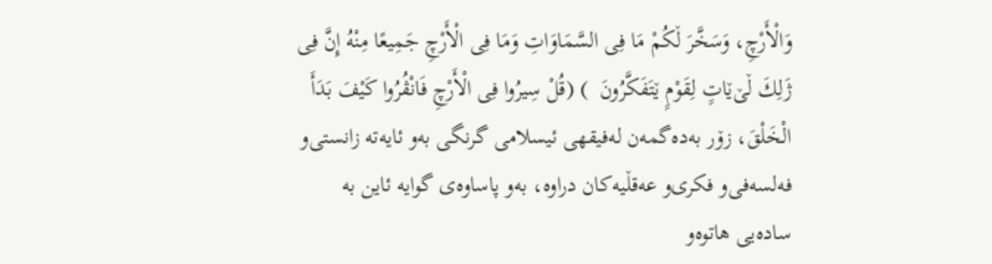وَالْأَرْچِ، وَسَخَّرَ ڵكُمْ مَا فِی السَّمَاوَاتِ وَمَا فِی الْأَرْچِ جَمِیعًا مِنْهُ إِنَّ فِی ژَلِكَ ڵێ‌ێاتٍ لِقَوْمٍ ێتَفَكَّرُونَ  ) (قُلْ سِیرُوا فِی الْأَرْچِ فَانْڤُرُوا كَیْفَ بَدَأَ الْخَلْقَ، زۆر به‌ده‌گمه‌ن له‌فیقهی‌ ئیسلامی‌ گرنگی‌ به‌و ئایه‌ته‌ زانستی‌‌و فه‌لسه‌فی‌‌و فكری‌‌و عه‌قڵیه‌كان دراوه‌، به‌و پاساوه‌ی‌ گوایه‌ ئاین به‌ ساده‌یی‌ هاتوه‌و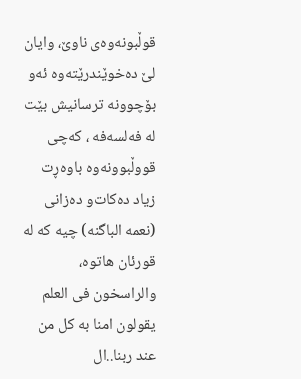قوڵبونه‌وه‌ی‌ ناوێ‌، وایان لێ‌ ده‌خوێندرێته‌وه‌ ئه‌و بۆچوونه‌ ترسانیش بێت له‌ فه‌لسه‌فه‌ ، كه‌چی‌ قووڵبوونه‌وه‌ باوه‌ڕت زیاد ده‌كات‌و ده‌زانی‌ (نعمه‌ الباگنه‌) چیه‌ كه‌ له‌ قورئان هاتوه‌، والراسخون فی العلم یقولون امنا به كل من عند ربنا..ال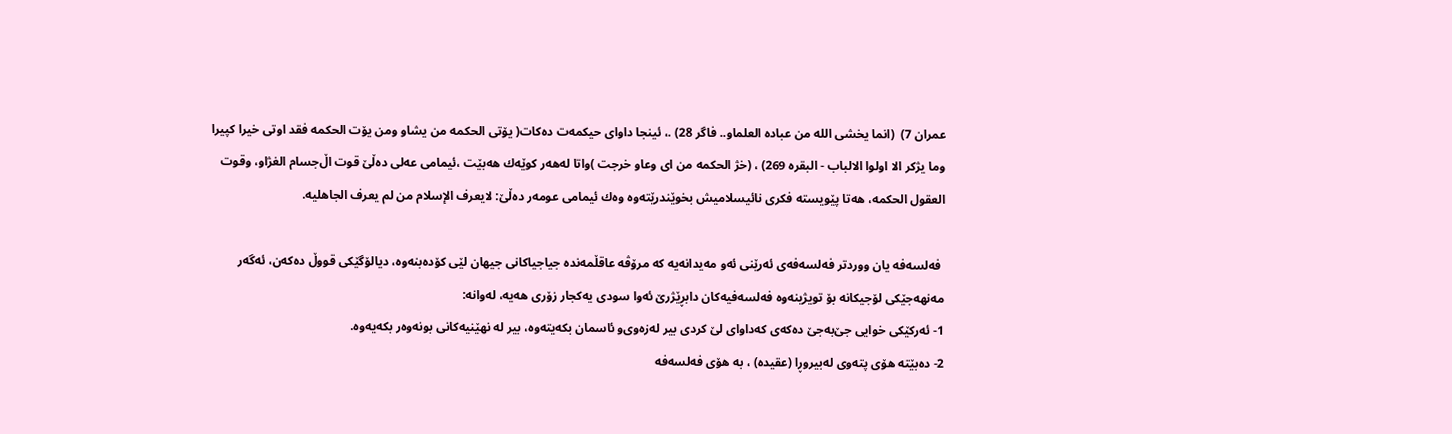عمران 7)  (انما یخشی‌ الله من عباده العلما‌و.. فاگر 28) .، ئینجا داوای حیكمه‌ت ده‌كات( یۆتی الحكمه‌ من یشا‌و ومن یۆت الحكمه‌ فقد اوتی خیرا كپیرا وما یژكر الا اولوا الالباب - البقره‌ 269) ، (خژ الحكمه‌ من ای‌ وعا‌و خرجت )واتا له‌هه‌ر كوێه‌ك هه‌بێت ،ئیمامی‌ عه‌لی ده‌ڵێ‌ قوت اڵ‌جسام الغژا‌و، وقوت العقول الحكمه‌، هه‌تا پێویسته‌ فكری نائیسلامیش بخوێندرێته‌وه‌ وه‌ك ئیمامی‌ عومه‌ر ده‌ڵێ‌: لایعرف الإسلام من لم یعرف الجاهلیه‌.

 فه‌لسه‌فه‌ یان ووردتر فه‌لسه‌فه‌ی‌ ئه‌رێنی‌ ئه‌و مه‌یدانه‌یه‌ كه‌ مرۆڤه‌ عاقڵمه‌نده‌ جیاجیاكانی‌ جیهان لێی‌ كۆده‌بنه‌وه‌، دیالۆگێكی‌ قووڵ ده‌كه‌ن، ئه‌گه‌ر مه‌نهه‌جێكی‌ لۆجیكانه‌ بۆ تویژینه‌وه‌ فه‌لسه‌فیه‌كان دابڕێژرێ‌ ئه‌وا سودی‌ یه‌كجار زۆری‌ هه‌یه‌، له‌وانه‌:
1- ئه‌ركێكی‌ خوایی‌ جێ‌به‌جێ‌ ده‌كه‌ی‌ كه‌داوای‌ لێ‌ كردی‌ بیر له‌زه‌وی‌‌و ئاسمان بكه‌یته‌وه‌، بیر له‌ نهێنیه‌كانی‌ بونه‌وه‌ر بكه‌یه‌وه‌.
2- ده‌بێته‌ هۆی‌ پته‌وی‌ له‌بیروڕا (عقیده‌) ، به‌ هۆی‌ فه‌لسه‌فه‌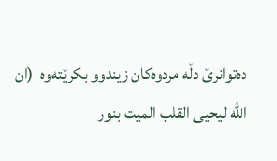ده‌توانرێ‌ دڵه‌ مردوه‌كان زیندوو بكرێته‌وه‌  (ان الله لیحیی‌ القلب المیت بنور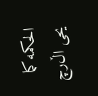الحكمه‌ كما یحی اڵ‌رچ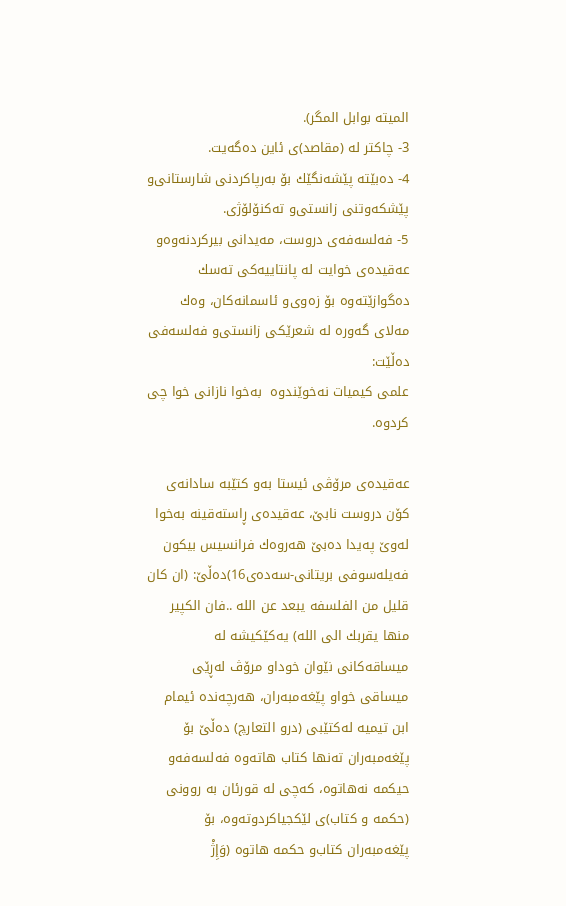المیته‌ بوابل المگر).
3- چاكتر له‌ (مقاصد)ی ئاین ده‌گه‌یت.
4- ده‌بێته‌ پێشه‌نگێك بۆ به‌رپاكردنی‌ شارستانی‌‌و پێشكه‌وتنی‌ زانستی‌‌و ته‌كنۆلۆژی‌.
5- فه‌لسه‌فه‌ی‌ دروست، مه‌یدانی‌ بیركردنه‌وه‌و عه‌قیده‌ی‌ خوایت له‌ پانتاییه‌كی‌ ته‌سك ده‌گوازێته‌وه‌ بۆ زه‌وی‌‌و ئاسمانه‌كان، وه‌ك مه‌لای‌ گه‌وره‌ له‌ شعرێكی‌ زانستی‌‌و فه‌لسه‌فی‌ ده‌ڵێت:
علمی‌ كیمیات نه‌خوێندوه‌  به‌خوا نازانی‌ خوا چی‌ كردوه‌.

عه‌قیده‌ی‌ مرۆڤی‌ ئیستا به‌و كتێبه‌ سادانه‌ی‌ كۆن دروست نابێ‌، عه‌قیده‌ی‌ ڕاسته‌قینه‌ به‌خوا له‌وێ‌ په‌یدا ده‌بێ‌ هه‌روه‌ك فرانسیس بیكون فه‌یله‌سوفی‌ بریتانی‌-سه‌ده‌ی‌16)ده‌ڵێ‌: (ان كان قلیل من الفلسفه‌ یبعد عن الله ..فان الكپیر منها یقربك الی‌ الله) یه‌كێكیشه‌ له‌ میساقه‌كانی‌ نێوان خوداو مرۆڤ له‌ڕێی‌ میساقی‌ خواو پێغه‌مبه‌ران، هه‌رچه‌نده‌ ئیمام ابن تیمیه‌ له‌كتێبی‌ (در‌و التعارچ) ده‌ڵێ‌ بۆ پێغه‌مبه‌ران ته‌نها كتاب هاته‌وه‌ فه‌لسه‌فه‌و حیكمه‌ نه‌هاتوه‌، كه‌چی‌ له‌ قورئان به‌ روونی‌ (حكمه‌ و كتاب)ی لێكجیاكرد‌وته‌وه‌، بۆ پێغه‌مبه‌ران كتاب‌و حكمه‌ هاتوه‌ (وَإِژْ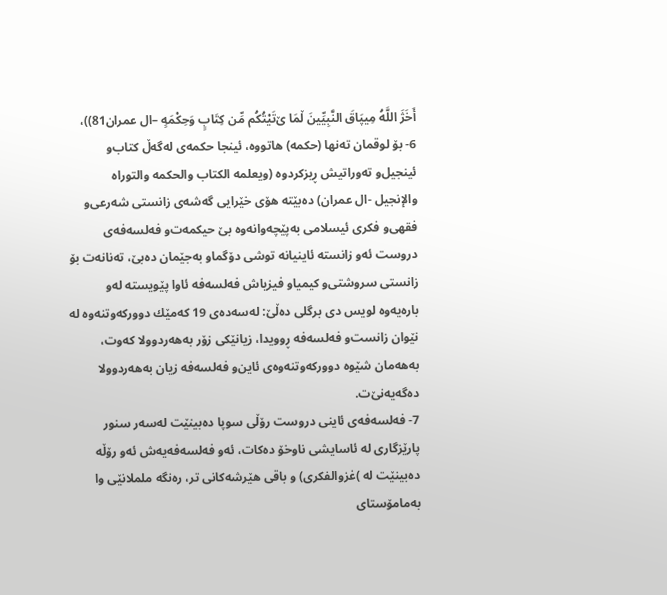أَخَژَ اللَّهُ مِیپَاقَ النَّبِیِّینَ ڵمَا ێ‌تَیْتُكُم مِّن كِتَابٍ وَحِكْمَه‌ٍ –ال عمران81))،
6- بۆ لوقمان ته‌نها (حكمه‌) هاتووه‌، ئینجا حكمه‌ی‌ له‌گه‌ڵ كتاب‌و ئینجیل‌و ته‌وراتیش ڕیزكردوه‌ (ویعلمه الكتاب والحكمه‌ والتوراه‌ والإنجیل -ال عمران) ده‌بێته‌ هۆی‌ خێرایی‌ گه‌شه‌ی‌ زانستی‌ شه‌رعی‌‌و فقهی‌‌و فكری‌ ئیسلامی‌ به‌پێچه‌وانه‌وه‌ بێ‌ حیكمه‌ت‌و فه‌لسه‌فه‌ی‌ دروست ئه‌و زانسته‌ ئاینیانه‌ توشی‌ دۆگماو به‌جێمان ده‌بێ‌، ته‌نانه‌ت بۆ زانستی‌ سروشتی‌‌و كیمیاو فیزیاش فه‌لسه‌فه‌ ئاوا پێویسته‌ له‌و باره‌یه‌وه‌ لویس دی‌ برگلی‌ ده‌ڵێ‌: له‌سه‌ده‌ی‌ 19 كه‌مێك دووركه‌وتنه‌وه‌ له‌ نێوان زانست‌و فه‌لسه‌فه‌ ڕوویدا، زیانێكی‌ زۆر به‌هه‌ردوولا كه‌وت، به‌هه‌مان شێوه‌ دووركه‌وتنه‌وه‌ی‌ ئاین‌و فه‌لسه‌فه‌ زیان به‌هه‌ردوولا ده‌گه‌یه‌نێ‌ت.
7- فه‌لسه‌فه‌ی‌ ئاینی‌ دروست رۆڵی‌ سوپا ده‌بینێت له‌سه‌ر سنور پارێزگاری‌ له‌ ئاسایشی‌ ناوخۆ ده‌كات، ئه‌و فه‌لسه‌فه‌یه‌ش ئه‌و رۆڵه‌ ده‌بینێت له‌ )غزوالفكری‌) و باقی‌ هێرشه‌كانی‌ تر، ره‌نگه‌ ململانێی‌ وا به‌مامۆستای‌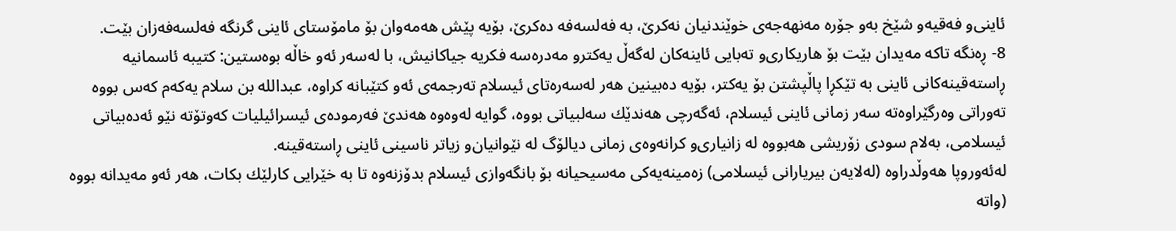ئاینی‌‌و فه‌قیه‌و شێخ به‌و جۆره‌ مه‌نهه‌جه‌ی‌ خوێندنیان نه‌كرێ‌، به‌ فه‌لسه‌فه‌ ده‌كرێ‌، بۆیه‌ پێش هه‌مه‌وان بۆ مامۆستای‌ ئاینی‌ گرنگه‌ فه‌لسه‌فه‌زان بێت.
8- ڕه‌نگه‌ تاكه‌ مه‌یدان بێت بۆ هاریكاری‌‌و ته‌بایی‌ ئاینه‌كان له‌گه‌ڵ یه‌كترو مه‌دره‌سه‌ فكریه‌ جیاكانیش، با له‌سه‌ر ئه‌و خاڵه‌ بوه‌ستین: كتیبه‌ ئاسمانیه‌ ڕاسته‌قینه‌كانی‌ ئاینی‌ به‌ تێكڕا پاڵپشتن بۆ یه‌كتر، بۆیه‌ ده‌بینین هه‌ر له‌سه‌ره‌تای‌ ئیسلام ته‌رجمه‌ی‌ ئه‌و كتێبانه‌ كراوه‌، عبدالله‌ بن سلام یه‌كه‌م كه‌س بووه‌ ته‌وراتی‌ وه‌رگێراوه‌ته‌ سه‌ر زمانی‌ ئاینی‌ ئیسلام، ئه‌گه‌رچی‌ هه‌ندێك سه‌لبیاتی‌ بووه‌، گوایه‌ له‌وه‌وه‌ هه‌ندێ‌ فه‌رموده‌ی‌ ئیسرائیلیات كه‌وتۆته‌ نێو ئه‌ده‌بیاتی‌ ئیسلامی‌، به‌لام سودی‌ زۆریشی‌ هه‌بووه‌ له‌ زانیاری‌و كرانه‌وه‌ی‌ زمانی‌ دیالۆگ له‌ نێوانیان‌و زیاتر ناسینی‌ ئاینی‌ ڕاسته‌قینه‌.
له‌ئه‌وروپا هه‌وڵدراوه‌ (له‌لایه‌ن بیریارانی‌ ئیسلامی‌) زه‌مینه‌یه‌كی‌ مه‌سیحیانه‌ بۆ بانگه‌وازی‌ ئیسلام بدۆزنه‌وه‌ تا به‌ خێرایی‌ كارلێك بكات، هه‌ر ئه‌و مه‌یدانه‌ بووه‌ (واته‌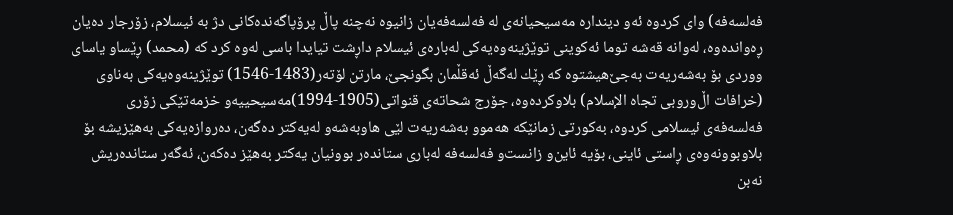فه‌لسه‌فه‌) وای‌ كردوه‌ ئه‌و دینداره‌ مه‌سیحیانه‌ی‌ له‌ فه‌لسه‌فه‌یان زانیوه‌ نه‌چنه‌ پاڵ پرۆپاگه‌نده‌كانی‌ دژ به‌ ئیسلام، زۆرجار ده‌یان ڕه‌وانده‌وه‌، له‌وانه‌ قه‌شه‌ توما ئه‌كوینی‌ توێژینه‌وه‌یه‌كی‌ له‌باره‌ی‌ ئیسلام داڕشت تیایدا باسی‌ له‌وه‌ كرد كه‌ (محمد) ڕێساو یاسای‌ ووردی‌ بۆ به‌شه‌ریه‌ت به‌جێ‌هیشتوه‌ كه‌ ڕێك له‌گه‌ڵ ئه‌قڵمان بگونجێ‌، مارتن لۆته‌ر(1483-1546) توێژینه‌وه‌یه‌كی‌ به‌ناوی‌ (خرافات اڵ‌وروبی‌ تجاه الإسلام) بلاوكرده‌وه‌، جۆرج شحاته‌ی‌ قنواتی‌(1905-1994)مه‌سیحییه‌و خزمه‌تێكی‌ زۆری‌ فه‌لسه‌فه‌ی‌ ئیسلامی‌ كردوه‌، به‌كورتی‌ زمانێكه‌ هه‌موو به‌شه‌ریه‌ت لێی‌ هاوبه‌شه‌و له‌یه‌كتر ده‌گه‌ن، ده‌روازه‌یه‌كی‌ به‌هێزیشه‌ بۆ بلاوبوونه‌وه‌ی‌ ڕاستی‌ ئاینی‌، بۆیه‌ ئاین‌و زانست‌و فه‌لسه‌فه‌ له‌باری‌ ستانده‌ر بوونیان یه‌كتر به‌هێز ده‌كه‌ن، ئه‌گه‌ر ستانده‌ریش نه‌بن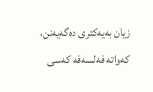زیان به‌یه‌كتری‌ ده‌گه‌یه‌نن، كه‌واته‌ فه‌لسه‌فه‌ كه‌سی‌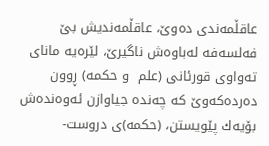عاقڵمه‌ندی‌ ده‌وێ‌، عاقڵمه‌ندیش بێ‌ فه‌لسه‌فه‌ له‌باوه‌ش ناگیرێ‌، لێره‌یه‌ مانای‌ ته‌واوی‌ قورئانی‌ (علم  و حكمه‌) ڕوون ده‌رده‌كه‌وێ‌ كه‌ چه‌نده‌ جیاوازن ئه‌وه‌نده‌ش بۆیه‌ك پێویستن، (حكمه‌)ی‌ دروست-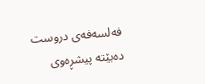فه‌لسه‌فه‌ی‌ دروست ده‌بێته‌ پیشڕه‌وی‌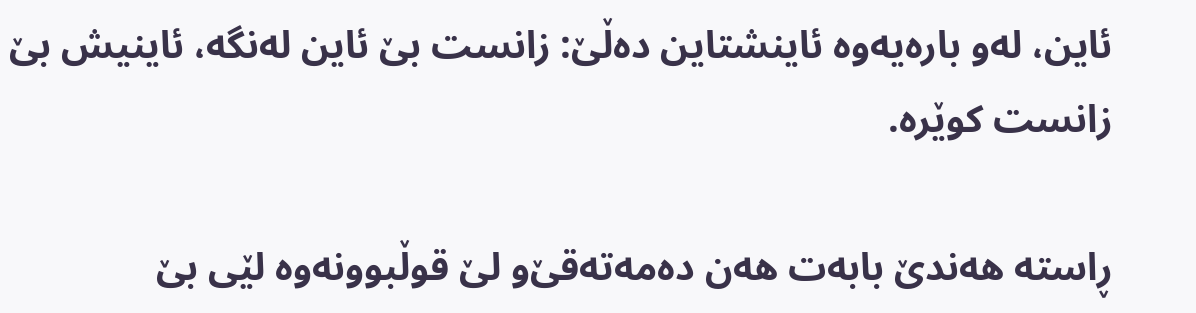ئاین، له‌و باره‌یه‌وه‌ ئاینشتاین ده‌ڵێ‌: زانست بێ‌ ئاین له‌نگه‌، ئاینیش بێ‌ زانست كوێره‌.

ڕاسته‌ هه‌ندێ بابه‌ت هه‌ن ده‌مه‌ته‌قێ‌و لێ قوڵبوونه‌وه‌ لێی بێ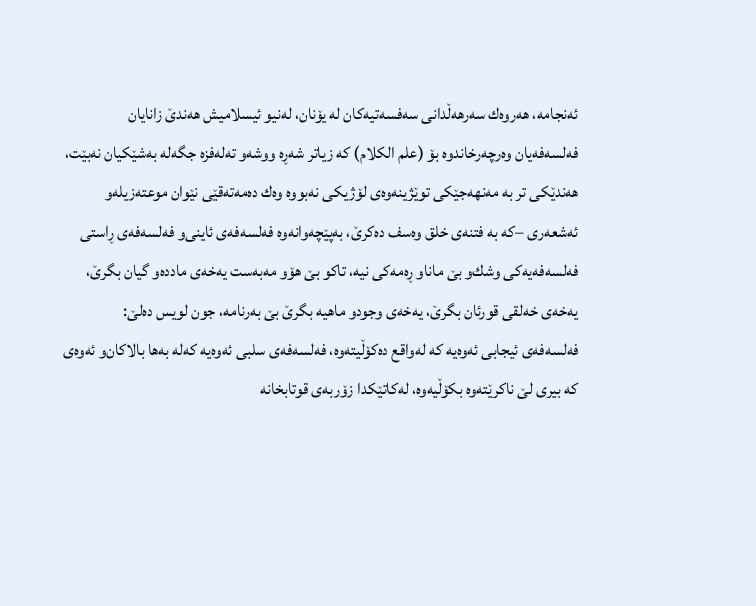ئه‌نجامه‌، هه‌روه‌ك سه‌رهه‌ڵدانی‌ سه‌فسه‌تیه‌كان له‌ یۆنان، له‌نیو ئیسلامیش هه‌ندێ زانایان فه‌لسه‌فه‌یان وه‌رچه‌رخاندوه‌ بۆ (علم الكلام) كه‌ زیاتر شه‌ڕه‌ ووشه‌و ته‌له‌فزه‌ جگه‌له‌ به‌شێكیان نه‌بێت، هه‌ندێكی‌ تر به‌ مه‌نهه‌جێكی‌ توێژینه‌وه‌ی‌ لۆژیكی‌ نه‌بووه‌ وه‌ك ده‌مه‌ته‌قێی نێوان موعته‌زیله‌و ئه‌شعه‌ری –كه‌ به‌ فتنه‌ی‌ خلق وه‌سف ده‌كرێ‌، به‌پێچه‌وانه‌وه‌ فه‌لسه‌فه‌ی ئاینی‌‌و فه‌لسه‌فه‌ی‌ ڕاستی‌ فه‌لسه‌فه‌یه‌كی وشك‌و بێ ماناو ڕه‌مه‌كی‌ نیه‌، تاكو بێ هۆو مه‌به‌ست یه‌خه‌ی مادده‌و گیان بگرێ، یه‌خه‌ی‌ خه‌لقی‌ قورئان بگرێ‌، یه‌خه‌ی وجودو ماهیه‌ بگرێ بێ به‌رنامه‌، جون لویس ده‌لێ‌:  فه‌لسه‌فه‌ی‌ ئیجابی‌ ئه‌وه‌یه‌ كه‌ له‌واقع ده‌كۆڵیته‌وه‌، فه‌لسه‌فه‌ی‌ سلبی‌ ئه‌وه‌یه‌ كه‌له‌ به‌ها بالاكان‌و ئه‌وه‌ی‌ كه‌ بیری‌ لێ‌ ناكرێته‌وه‌ بكۆڵیه‌وه‌، له‌كاتێكدا زۆربه‌ی‌ قوتابخانه‌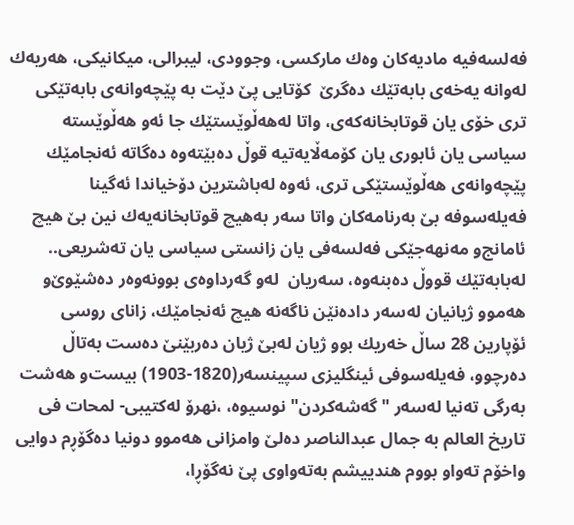فه‌لسه‌فیه‌ مادیه‌كان وه‌ك ماركسی‌، وجوودی، لیبرالی، میكانیكی‌، هه‌ریه‌ك له‌وانه‌ یه‌خه‌ی بابه‌تێك ده‌گرێ  كۆتایی پێ دێت به‌ پێچه‌وانه‌ی بابه‌تێكی تری خۆی یان قوتابخانه‌كه‌ی‌، واتا له‌هه‌ڵوێستێك جا ئه‌و هه‌ڵوێسته‌ سیاسی یان ئابوری یان كۆمه‌ڵایه‌تیه‌ قوڵ ده‌بێته‌وه‌ ده‌گاته‌ ئه‌نجامێك پێچه‌وانه‌ی هه‌ڵوێستێكی تری، ئه‌وه‌ له‌باشترین دۆخیاندا ئه‌گینا فه‌یله‌سوفه‌ بێ به‌رنامه‌كان واتا سه‌ر به‌هیچ قوتابخانه‌یه‌ك نین بێ هیچ ئامانج‌و مه‌نهه‌جێكی‌ فه‌لسه‌فی‌ یان زانستی‌ سیاسی یان ته‌شریعی.. له‌بابه‌تێك قووڵ ده‌بنه‌وه‌، سه‌ریان  له‌و گه‌رداوه‌ی بوونه‌وه‌ر ده‌شێوێ‌و  هه‌موو ژیانیان له‌سه‌ر داده‌نێن ناگه‌نه‌ هیچ ئه‌نجامێك، زانای‌ روسی‌ ئۆپارین 28 ساڵ خه‌ریك بوو ژیان له‌بێ ژیان ده‌ربێنێ ده‌ست به‌تاڵ ده‌رچوو، فه‌یله‌سوفی‌ ئینگلیزی‌ سپینسه‌ر(1820-1903) بیست‌و هه‌شت به‌رگی ته‌نیا له‌سه‌ر "گه‌شه‌كردن" نوسیوه‌، ،نهرۆ له‌كتیبی‌- لمحات فی‌ تاریخ العالم به‌ جمال عبدالناصر ده‌لێ‌ وامزانی هه‌موو دونیا ده‌گۆڕم دوایی واخۆم ته‌واو بووم هندییشم به‌ته‌واوی پێ نه‌گۆڕا،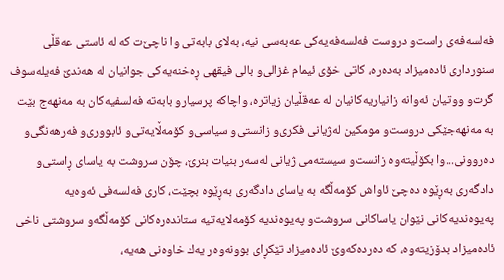فه‌لسه‌فه‌ی‌ راست‌و دروست فه‌لسه‌فه‌یه‌كی‌ عه‌به‌سی‌ نیه‌، به‌لای‌ بابه‌تی‌ وا ناچێ‌ت كه‌ له‌ ئاستی‌ عه‌قڵی‌ سنورداری‌ ئاده‌میزاد به‌ده‌ره‌، كاتی‌ خۆی‌ ئیمام غزالی‌‌و بالی‌ فیقهی‌ ڕه‌خنه‌یه‌كی‌ جوانیان له‌ هه‌ندێ‌ فه‌یله‌سوف گرت‌و ووتیان ئه‌وانه‌ زانیاریه‌كانیان له‌ عه‌قڵیان زیاتره‌، واچاكه‌ پرسیارو بابه‌ته‌ فه‌لسفیه‌كان به‌ مه‌نهه‌ج بێت به‌ مه‌نهه‌جێكی‌ دروست‌و مومكین له‌ژیانی‌ فكری‌‌و زانستی‌‌و سیاسی‌و كۆمه‌ڵایه‌تی‌و ئابووری‌و فه‌رهه‌نگی‌و ده‌روونی‌...وا بكۆڵیته‌وه‌ زانست‌و سیسته‌می‌ ژیانی‌ له‌سه‌ر بنیات بنرێ‌، چۆن سروشت به‌ یاسای‌ ڕاستی‌‌و دادگه‌ری‌ به‌ڕێوه‌ ده‌چێ‌ ئاواش كۆمه‌ڵگه‌ به‌ یاسای‌ دادگه‌ری‌ به‌ڕێوه‌ بچێت، كاری‌ فه‌لسه‌فی‌ ئه‌وه‌یه‌ په‌یوه‌ندیه‌كانی‌ نێوان یاساكانی‌ سروشت‌و په‌یوه‌ندیه‌ كۆمه‌لایه‌تیه‌ ستانده‌ره‌كانی‌ كۆمه‌ڵگه‌و سروشتی‌ ناخی‌ ئاده‌میزاد بدۆزیته‌وه‌، كه‌ ده‌رده‌كه‌وێ‌ ئاده‌میزاد تێكڕای بوونه‌وه‌ر یه‌ك خاوه‌نی هه‌یه‌،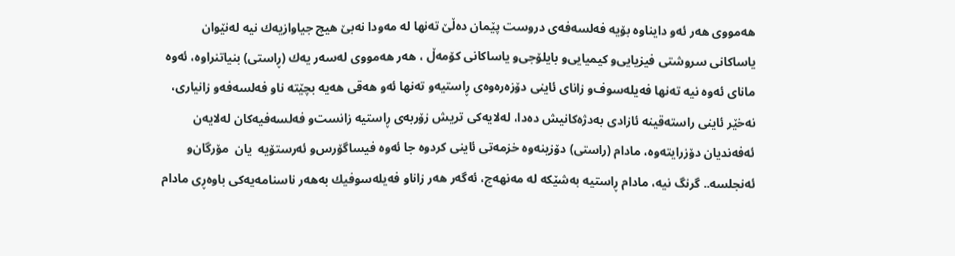هه‌مووی هه‌ر ئه‌و دایناوه‌ بۆیه‌ فه‌لسه‌فه‌ی‌ دروست پێمان ده‌ڵێ‌ ته‌نها له‌ مه‌ودا نه‌بێ‌ هیچ جیاوازیه‌ك نیه‌ له‌نێوان یاساكانی سروشتی فیزیایی‌و كیمیایی‌و بایلۆجی‌و یاساكانی كۆمه‌ڵ ، هه‌ر هه‌مووی له‌سه‌ر یه‌ك (ڕاستی) بنیاتنراوه‌، ئه‌وه‌ مانای‌ ئه‌وه‌ نیه‌ ته‌نها فه‌یله‌سوف‌و زانای‌ ئاینی‌ دۆزه‌ره‌وه‌ی‌ ڕاستیه‌و ته‌نها ئه‌و هه‌قی‌ هه‌یه‌ بچێته‌ ناو فه‌لسه‌فه‌و زانیاری‌، نه‌خێر ئاینی‌ راسته‌قینه‌ ئازادی‌ به‌دژه‌كانیش ده‌دا، له‌لایه‌كی‌ تریش زۆربه‌ی‌ ڕاستیه‌ زانست‌و فه‌لسه‌فیه‌كان له‌لایه‌ن ئه‌فه‌ندیان دۆزرایته‌وه‌، مادام (راستی‌) دۆزینه‌وه‌ خزمه‌تی‌ ئاینی‌ كردوه‌ جا ئه‌وه‌ فیساگۆرس‌و ئه‌رستۆیه‌  یان  مۆرگان‌و ئه‌نجلسه‌.. گرنگ نیه‌، مادام ڕاستیه‌ به‌شێكه‌ له‌ مه‌نهه‌ج، ئه‌گه‌ر هه‌ر زاناو فه‌یله‌سوفیك به‌هه‌ر ناسنامه‌یه‌كی‌ باوه‌ڕی‌ مادام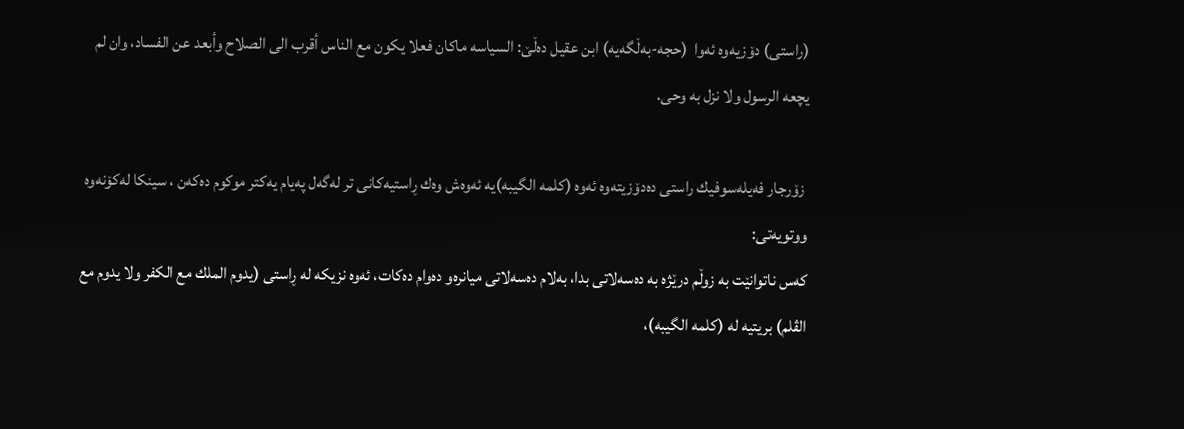(راستی‌) دۆزیه‌وه‌ ئه‌وا  (حجه‌-به‌ڵگه‌یه‌) ابن عقیل ده‌ڵێ‌: السیاسه‌ ماكان فعلا یكون مع الناس أقرب الی‌ الصلاح وأبعد عن الفساد، وان لم یچعه الرسول ولا نزل به وحی.

 زۆرجار فه‌یله‌سوفیك راستی‌ ده‌دۆزیته‌وه‌ ئه‌وه‌ (كلمه‌ الگیبه‌)یه‌ ئه‌وه‌ش وه‌ك ڕاستیه‌كانی‌ تر له‌گه‌ل په‌یام یه‌كتر موكوم ده‌كه‌ن ، سینكا له‌كۆنه‌وه‌ ووتویه‌تی‌:
كه‌س ناتوانێت به‌ زوڵم درێژه‌ به‌ ده‌سه‌لاتی‌ بدا، به‌لام ده‌سه‌لاتی‌ میانره‌و ده‌وام ده‌كات، ئه‌وه‌ نزیكه‌ له‌ ڕاستی‌ (یدوم الملك مع الكفر ولا یدوم مع الڤلم) بریتیه‌ له‌ (كلمه‌ الگیبه‌)،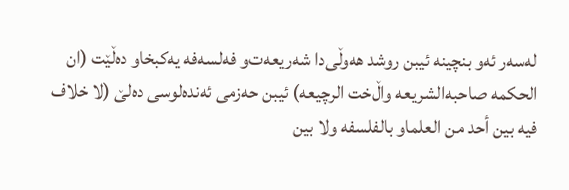له‌سه‌ر ئه‌و بنچینه‌ ئیبن روشد هه‌وڵی‌دا شه‌ریعه‌ت‌و فه‌لسه‌فه‌ یه‌كبخاو ده‌ڵێت (ان الحكمه‌ صاحبه‌الشریعه‌ واڵ‌خت الرچیعه‌) ئیبن حه‌زمی‌ ئه‌نده‌لوسی ده‌لێ‌ (لا خلاف فیه بین أحد من العلما‌و بالفلسفه‌ ولا بین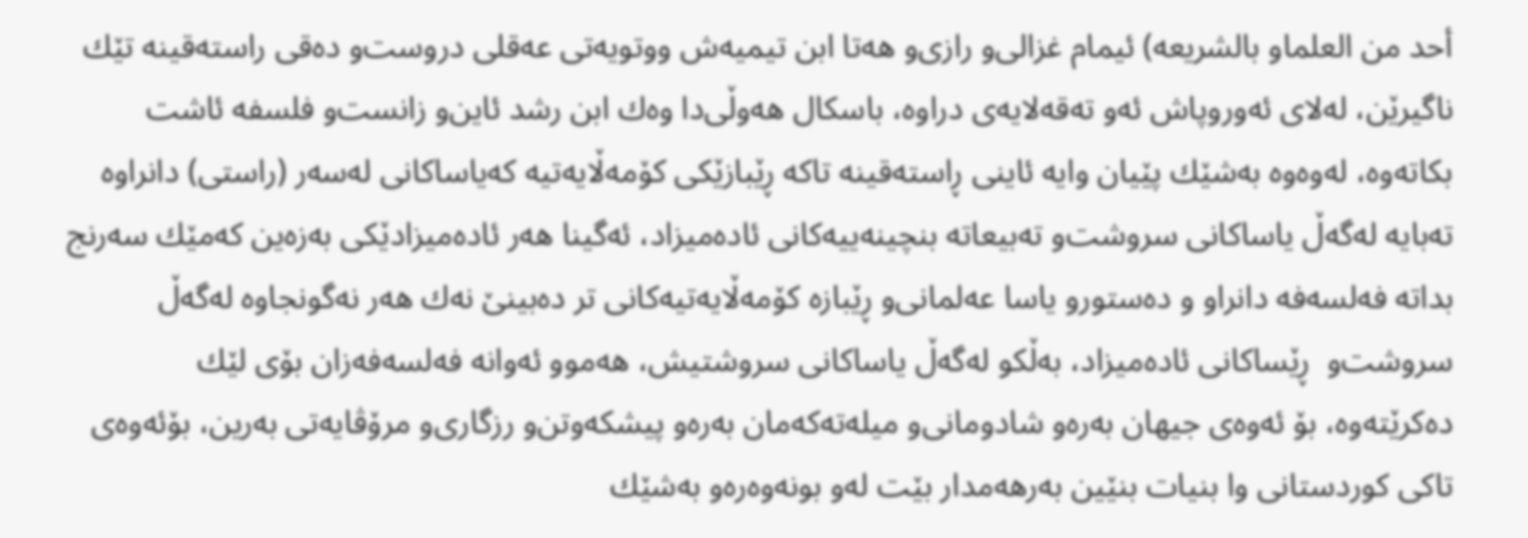أحد من العلما‌و بالشریعه‌) ئیمام غزالی‌‌و رازی‌‌و هه‌تا ابن تیمیه‌ش ووتویه‌تی‌ عه‌قلی‌ دروست‌و ده‌قی‌ راسته‌قینه‌ تێك ناگیرێن، له‌لای‌ ئه‌وروپاش ئه‌و ته‌قه‌لایه‌ی‌ دراوه‌، باسكال هه‌وڵی‌دا وه‌ك ابن رشد ئاین‌و زانست‌و فلسفه‌ ئاشت بكاته‌وه‌، له‌وه‌وه‌ به‌شێك پێیان وایه‌ ئاینی‌ ڕاسته‌قینه‌ تاكه‌ ڕێبازێكی كۆمه‌ڵایه‌تیه‌ كه‌یاساكانی له‌سه‌ر (راستی) دانراوه‌ ته‌بایه‌ له‌گه‌ڵ یاساكانی سروشت‌و ته‌بیعاته‌ بنچینه‌ییه‌كانی‌ ئاده‌میزاد، ئه‌گینا هه‌ر ئاده‌میزادێكی به‌زه‌ین كه‌مێك سه‌رنج بداته‌ فه‌لسه‌فه‌ دانراو و ده‌ستورو یاسا عه‌لمانی‌و ڕێبازه‌ كۆمه‌ڵایه‌تیه‌كانی تر ده‌بینێ نه‌ك هه‌ر نه‌گونجاوه‌ له‌گه‌ڵ سروشت‌و  ڕێساكانی ئاده‌میزاد، به‌ڵكو له‌گه‌ڵ یاساكانی سروشتیش، هه‌موو ئه‌وانه‌ فه‌لسه‌فه‌زان بۆی‌ لێك ده‌كرێته‌وه‌، بۆ ئه‌وه‌ی‌ جیهان به‌ره‌و شادومانی‌‌و میله‌ته‌كه‌مان به‌ره‌و پیشكه‌وتن‌و رزگاری‌‌و مرۆڤایه‌تی‌ به‌رین، بۆئه‌وه‌ی‌ تاكی‌ كوردستانی‌ وا بنیات بنێین به‌رهه‌مدار بێت له‌و بونه‌وه‌ره‌و به‌شێك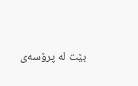بێت له‌ پرۆسه‌ی‌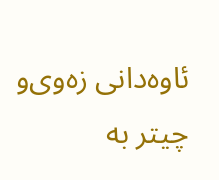ئاوه‌دانی‌ زه‌وی‌‌و چیتر به‌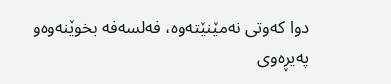دوا كه‌وتی‌ نه‌مێنێته‌وه‌، فه‌لسه‌فه‌ بخوێنه‌وه‌و په‌یڕه‌وی‌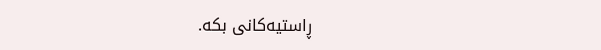ڕاستیه‌كانی‌ بكه‌.